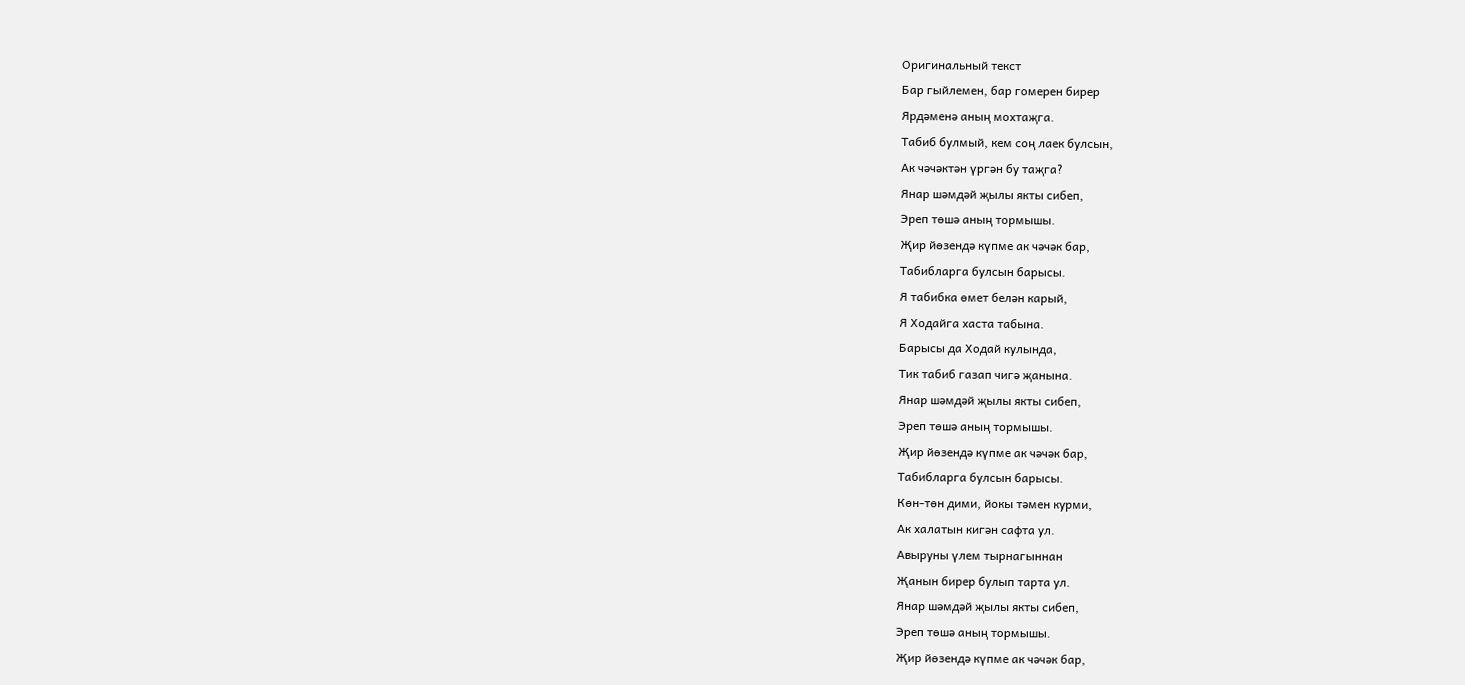Оригинальный текст
Бар гыйлемен, бар гомерен бирер
Ярдәменә аның мохтаҗга.
Табиб булмый, кем соң лаек булсын,
Ак чәчәктән үргән бу таҗга?
Янар шәмдәй җылы якты сибеп,
Эреп төшә аның тормышы.
Җир йөзендә күпме ак чәчәк бар,
Табибларга булсын барысы.
Я табибка өмет белән карый,
Я Ходайга хаста табына.
Барысы да Ходай кулында,
Тик табиб газап чигә җанына.
Янар шәмдәй җылы якты сибеп,
Эреп төшә аның тормышы.
Җир йөзендә күпме ак чәчәк бар,
Табибларга булсын барысы.
Көн-төн дими, йокы тәмен курми,
Ак халатын кигән сафта ул.
Авыруны үлем тырнагыннан
Җанын бирер булып тарта ул.
Янар шәмдәй җылы якты сибеп,
Эреп төшә аның тормышы.
Җир йөзендә күпме ак чәчәк бар,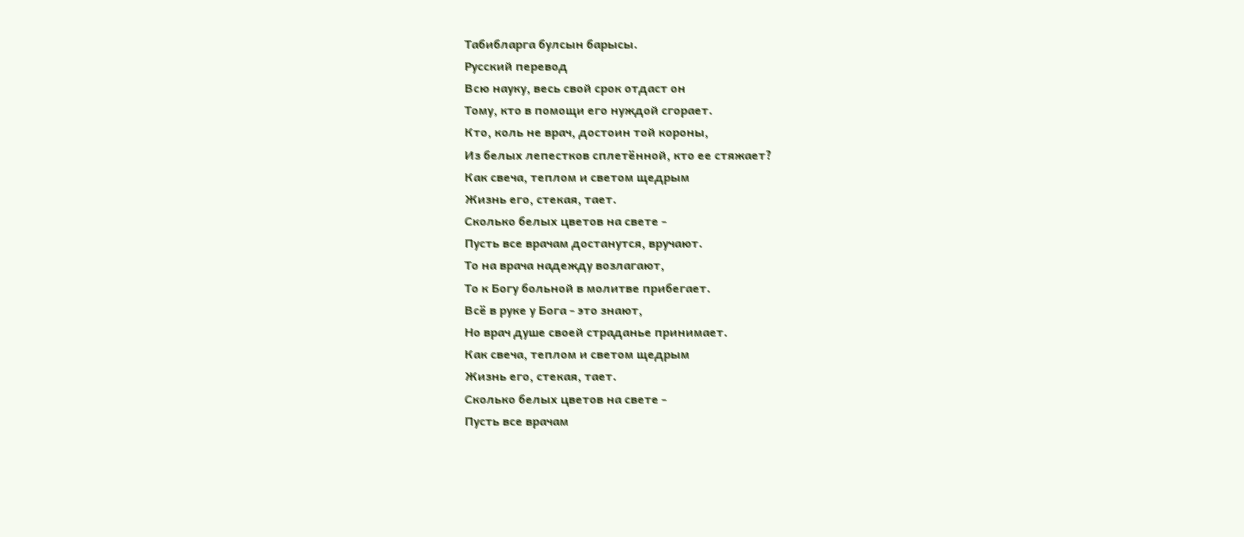Табибларга булсын барысы.
Русский перевод
Всю науку, весь свой срок отдаст он
Тому, кто в помощи его нуждой сгорает.
Кто, коль не врач, достоин той короны,
Из белых лепестков сплетённой, кто ее стяжает?
Как свеча, теплом и светом щедрым
Жизнь его, стекая, тает.
Сколько белых цветов на свете -
Пусть все врачам достанутся, вручают.
То на врача надежду возлагают,
То к Богу больной в молитве прибегает.
Всё в руке у Бога - это знают,
Но врач душе своей страданье принимает.
Как свеча, теплом и светом щедрым
Жизнь его, стекая, тает.
Сколько белых цветов на свете -
Пусть все врачам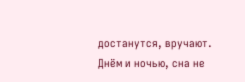достанутся, вручают.
Днём и ночью, сна не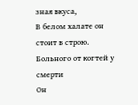зная вкуса,
В белом халате он стоит в строю.
Больного от когтей у смерти
Он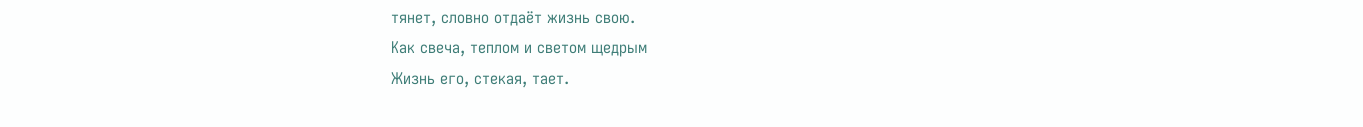тянет, словно отдаёт жизнь свою.
Как свеча, теплом и светом щедрым
Жизнь его, стекая, тает.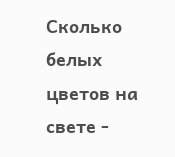Сколько белых цветов на свете -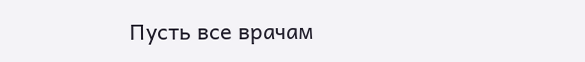Пусть все врачам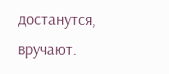достанутся, вручают.